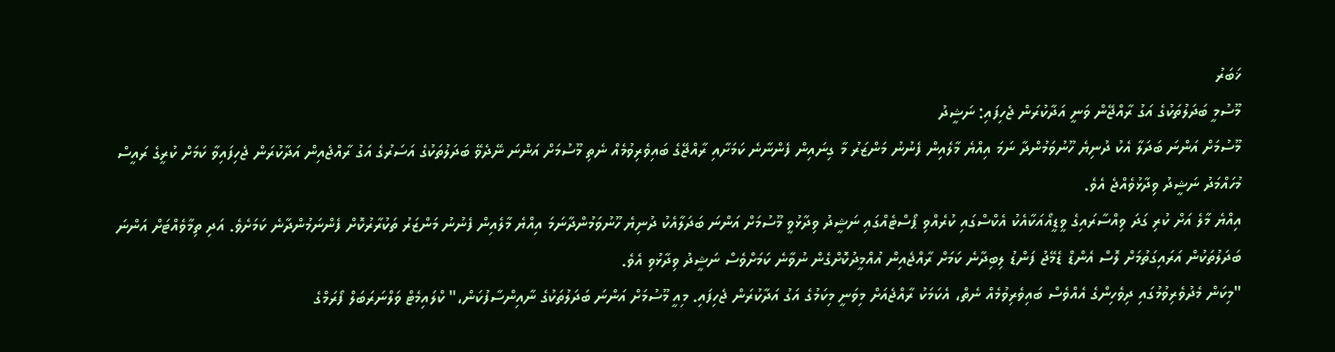ޚަބަރު
މޫސުމީ ބަދަލުތަކުގެ އަގު ރާއްޖޭން ވަނީ އަދާކުރަން ޖެހިފައި: ނަޝީދު
މޫސުމަށް އަންނަ ބަދަލާ އެކު ދުނިޔެ ހޫނުވަމުންދާ ނަމަ އިއްޔެ މާލެއިން ފެނުނު މަންޒަރު މާ ގިނައިން ފެންނާނެ ކަމަށާއި ރާއްޖޭގެ ބައިވެރިވުމެއް ނެތި މޫސުމަށް އަންނަ ނޭދެވޭ ބަދަލުތަކުގެ އަސަރުގެ އަގު ރާއްޖެއިން އަދާކުރަން ޖެހިފައިވާ ކަމަށް ކުރީގެ ރައީސް މުހައްމަދު ނަޝީދު ވިދާޅުވެއްޖެ އެވެ.
އިއްޔެ މާލެ އަށް ކުރި ގަދަ ވިއްސާރައިގެ ވީޑީއޯއަކާއެކު އެކްސްގައި ކުރެއްވި ޕޯސްޓެއްގައި ނަޝީދު ވިދާޅުވީ މޫސުމަށް އަންނަ ބަދަލާއެކު ދުނިޔެ ހޫނުވަމުންދާނަމަ އިއްޔެ މާލެއިން ފެނުނު މަންޒަރު ތަކުރާރުކޮށް ފެންނަމުންދާނެ ކަމަށެވެ. އަދި ތިމާވެއްޓަށް އަންނަ ބަދަލުތަކުން އަރައިގަތުމަށް ލޮސް އެންޑް ޑެމޭޖު ފަންޑު ލިބިދާނެ ކަމަށް ރާއްޖެއިން އުއްމީދުކޮށްގެން ނުވާނެ ކަމަށްވެސް ނަޝީދު ވިދާޅުވި އެވެ.
"މިކަން މެދުވެރިވުމުގައި ދިވެހިންގެ އެއްވެސް ބައިވެރިވުމެއް ނެތް، އެކަމަކު ރާއްޖެއަށް މިވަނީ މިކަމުގެ އަގު އަދާކުރަން ޖެހިފައި. މިއީ މޫސުމަށް އަންނަ ބަދަލުތަކުގެ ނާއިންސާފުކަން،" ކްލައިމެޓް ވަލްނަރަބަލް ފޯރަމްގެ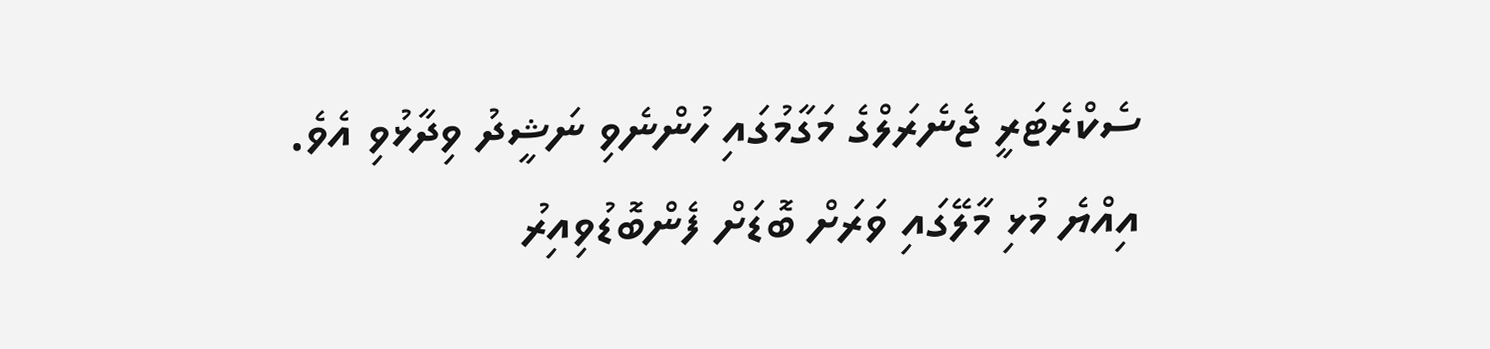ސެކްރެޓަރީ ޖެނެރަލްގެ މަގާމުގައި ހުންނެވި ނަޝީދު ވިދާޅުވި އެވެ.
އިއްޔެ މުޅި މާލޭގައި ވަރަށް ބޮޑަށް ފެންބޮޑުވިއިރު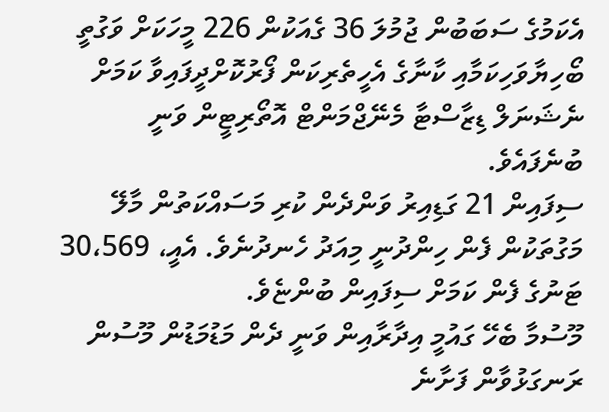އެކަމުގެ ސަބަބުން ޖުމުލަ 36 ގެއަކުން 226 މީހަކަށް ވަގުތީ ބޯހިޔާވަހިކަމާއި ކާނާގެ އެހީތެރިކަން ފޯރުކޮށްދީފައިވާ ކަމަށް ނެޝަނަލް ޑިޒާސްޓާ މެނޭޖްމަންޓް އޮތޯރިޓީން ވަނީ ބުނެފައެވެ.
ސިފައިން 21 ގަޑިއިރު ވަންދެން ކުރި މަސައްކަތުން މާލޭ މަގުތަކުން ފެން ހިންދުނީ މިއަދު ހެނދުނެވެ. އެއީ، 30،569 ޓަނުގެ ފެން ކަމަށް ސިފައިން ބުންޏެވެ.
މޫސުމާ ބެހޭ ގައުމީ އިދާރާއިން ވަނީ ދެން މަޑުމަޑުން މޫސުން ރަނގަޅުވާން ފަށާނެ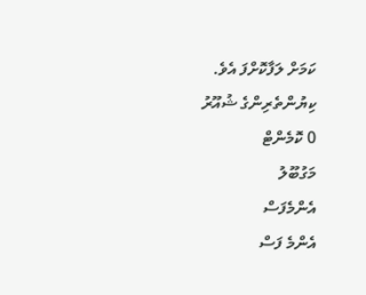ކަމަށް ލަފާކޮށްފަ އެވެ.
ކިޔުންތެރިންގެ ޝުއޫރު
0 ކޮމެންޓް
މަގުބޫލު
އެންމެފަސް
އެންމެ ފަސް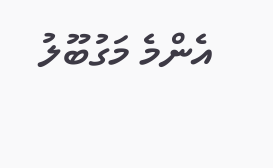އެންމެ މަގުބޫލު